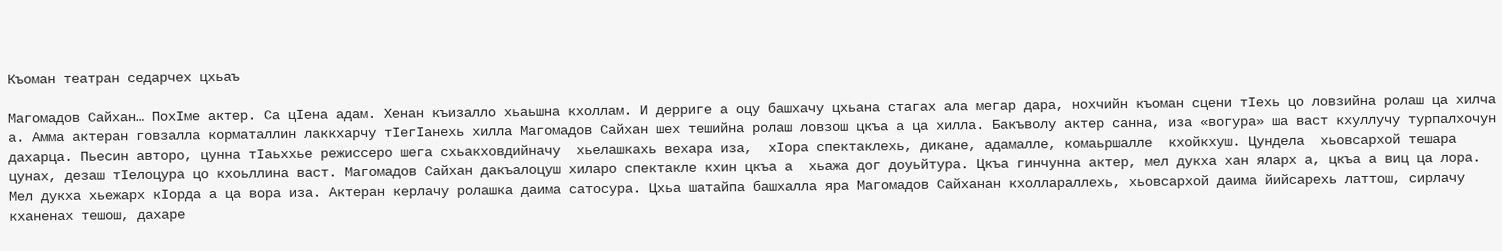Къоман театран седарчех цхьаъ

Магомадов Сайхан… ПохIме актер. Са цIена адам. Хенан къизалло хьаьшна кхоллам. И дерриге а оцу башхачу цхьана стагах ала мегар дара, нохчийн къоман сцени тIехь цо ловзийна ролаш ца хилча а. Амма актеран говзалла корматаллин лаккхарчу тIегIанехь хилла Магомадов Сайхан шех тешийна ролаш ловзош цкъа а ца хилла. Бакъволу актер санна, иза «вогура» ша васт кхуллучу турпалхочун дахарца. Пьесин авторо, цунна тIаьххье режиссеро шега схьакховдийначу  хьелашкахь вехара иза,  хIора спектаклехь, дикане, адамалле, комаьршалле  кхойкхуш. Цундела  хьовсархой тешара цунах, дезаш тIелоцура цо кхоьллина васт. Магомадов Сайхан дакъалоцуш хиларо спектакле кхин цкъа а  хьажа дог доуьйтура. Цкъа гинчунна актер, мел дукха хан яларх а, цкъа а виц ца лора. Мел дукха хьежарх кIорда а ца вора иза. Актеран керлачу ролашка даима сатосура. Цхьа шатайпа башхалла яра Магомадов Сайханан кхоллараллехь, хьовсархой даима йийсарехь латтош, сирлачу кханенах тешош, дахаре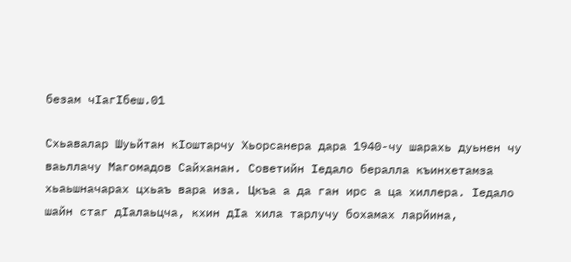безам чIагIбеш.01

Схьавалар Шуьйтан кIоштарчу Хьорсанера дара 1940-чу шарахь дуьнен чу ваьллачу Магомадов Сайханан. Советийн Iедало бералла къинхетамза хьаьшначарах цхьаъ вара иза. Цкъа а да ган ирс а ца хиллера. Iедало шайн стаг дIалаьцча, кхин дIа хила тарлучу бохамах ларйина,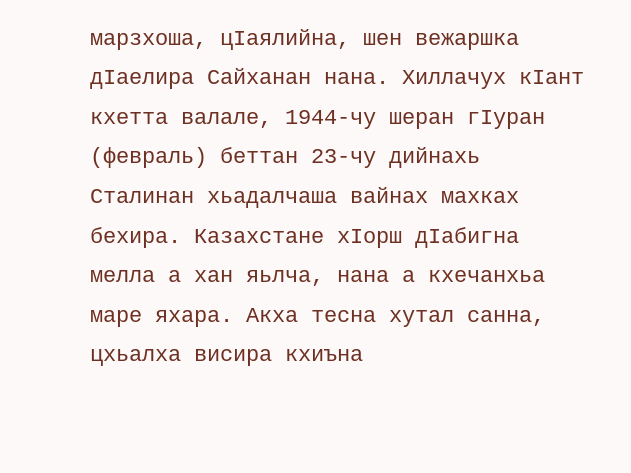марзхоша, цIаялийна, шен вежаршка дIаелира Сайханан нана. Хиллачух кIант кхетта валале, 1944-чу шеран гIуран (февраль) беттан 23-чу дийнахь Сталинан хьадалчаша вайнах махках бехира. Казахстане хIорш дIабигна мелла а хан яьлча, нана а кхечанхьа маре яхара. Акха тесна хутал санна, цхьалха висира кхиъна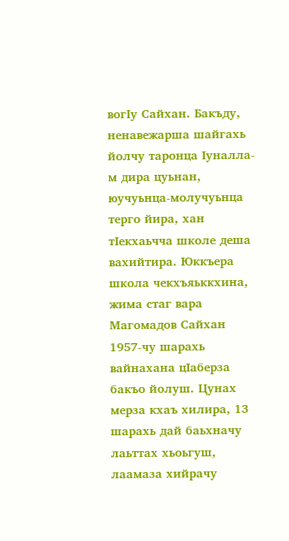вогIу Сайхан. Бакъду, ненавежарша шайгахь йолчу таронца Iуналла-м дира цуьнан, юучуьнца-молучуьнца терго йира, хан тIекхаьчча школе деша вахийтира. Юккъера школа чекхъяьккхина, жима стаг вара Магомадов Сайхан 1957-чу шарахь вайнахана цIаберза бакъо йолуш. Цунах мерза кхаъ хилира, 13 шарахь дай баьхначу лаьттах хьоьгуш, лаамаза хийрачу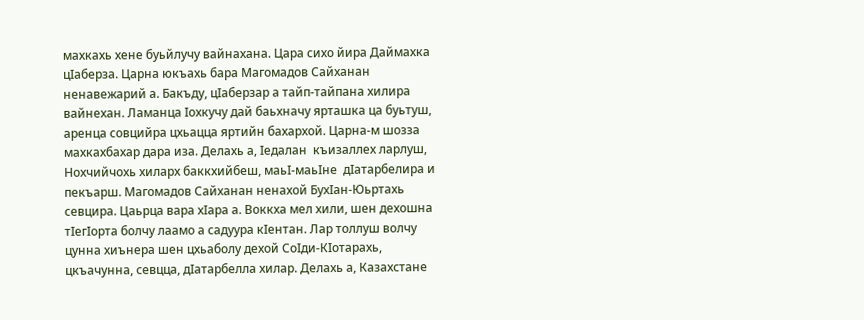махкахь хене буьйлучу вайнахана. Цара сихо йира Даймахка цIаберза. Царна юкъахь бара Магомадов Сайханан ненавежарий а. Бакъду, цIаберзар а тайп-тайпана хилира вайнехан. Ламанца Iохкучу дай баьхначу ярташка ца буьтуш, аренца совцийра цхьацца яртийн бахархой. Царна-м шозза махкахбахар дара иза. Делахь а, Iедалан  къизаллех ларлуш, Нохчийчохь хиларх баккхийбеш, маьI-маьIне  дIатарбелира и пекъарш. Магомадов Сайханан ненахой БухIан-Юьртахь севцира. Цаьрца вара хIара а. Воккха мел хили, шен дехошна тIегIорта болчу лаамо а садуура кIентан. Лар толлуш волчу цунна хиънера шен цхьаболу дехой СоIди-КIотарахь, цкъачунна, севцца, дIатарбелла хилар. Делахь а, Казахстане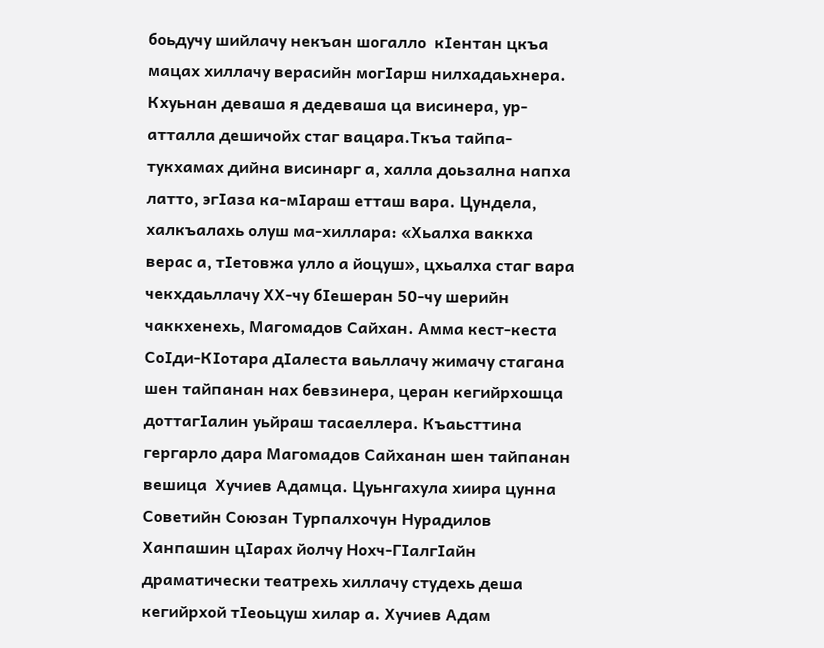боьдучу шийлачу некъан шогалло  кIентан цкъа мацах хиллачу верасийн могIарш нилхадаьхнера. Кхуьнан деваша я дедеваша ца висинера, ур-атталла дешичойх стаг вацара.Ткъа тайпа-тукхамах дийна висинарг а, халла доьзална напха латто, эгIаза ка-мIараш етташ вара. Цундела, халкъалахь олуш ма-хиллара: «Хьалха ваккха верас а, тIетовжа улло а йоцуш», цхьалха стаг вара чекхдаьллачу ХХ-чу бIешеран 50-чу шерийн чаккхенехь, Магомадов Сайхан. Амма кест-кеста СоIди-КIотара дIалеста ваьллачу жимачу стагана шен тайпанан нах бевзинера, церан кегийрхошца доттагIалин уьйраш тасаеллера. Къаьсттина гергарло дара Магомадов Сайханан шен тайпанан вешица  Хучиев Адамца. Цуьнгахула хиира цунна Советийн Союзан Турпалхочун Нурадилов Ханпашин цIарах йолчу Нохч-ГIалгIайн драматически театрехь хиллачу студехь деша кегийрхой тIеоьцуш хилар а. Хучиев Адам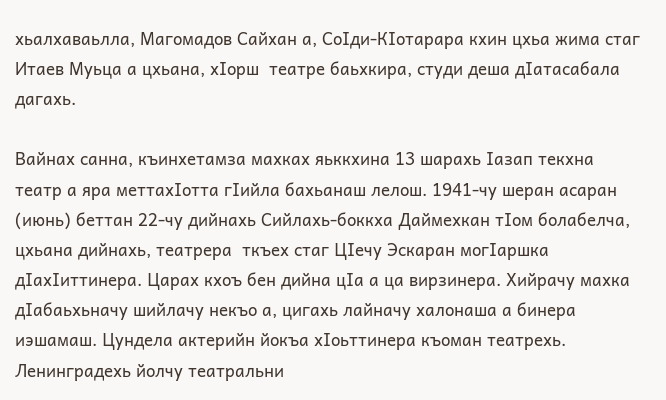хьалхаваьлла, Магомадов Сайхан а, СоIди-КIотарара кхин цхьа жима стаг Итаев Муьца а цхьана, хIорш  театре баьхкира, студи деша дIатасабала дагахь.

Вайнах санна, къинхетамза махках яьккхина 13 шарахь Iазап текхна театр а яра меттахIотта гIийла бахьанаш лелош. 1941-чу шеран асаран (июнь) беттан 22-чу дийнахь Сийлахь-боккха Даймехкан тIом болабелча, цхьана дийнахь, театрера  ткъех стаг ЦIечу Эскаран могIаршка дIахIиттинера. Царах кхоъ бен дийна цIа а ца вирзинера. Хийрачу махка дIабаьхьначу шийлачу некъо а, цигахь лайначу халонаша а бинера иэшамаш. Цундела актерийн йокъа хIоьттинера къоман театрехь. Ленинградехь йолчу театральни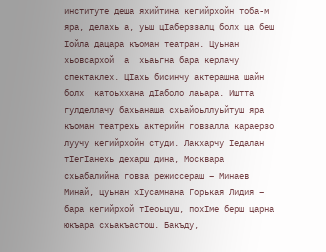институте деша яхийтина кегийрхойн тоба-м яра, делахь а, уьш цIаберззалц болх ца беш Iойла дацара къоман театран. Цуьнан хьовсархой  а  хьаьгна бара керлачу спектаклех. ЦIахь бисинчу актерашна шайн болх  катоьххана дIаболо лаьара. Иштта гулделлачу бахьанаша схьайоьллуьйтуш яра къоман театрехь актерийн говзалла караерзо луучу кегийрхойн студи. Лакхарчу Iедалан тIегIанехь дехарш дина, Москвара схьабалийна говза режиссераш – Минаев  Минай, цуьнан хIусамнана Горькая Лидия – бара кегийрхой тIеоьцуш, похIме берш царна юкъара схьакъастош. Бакъду,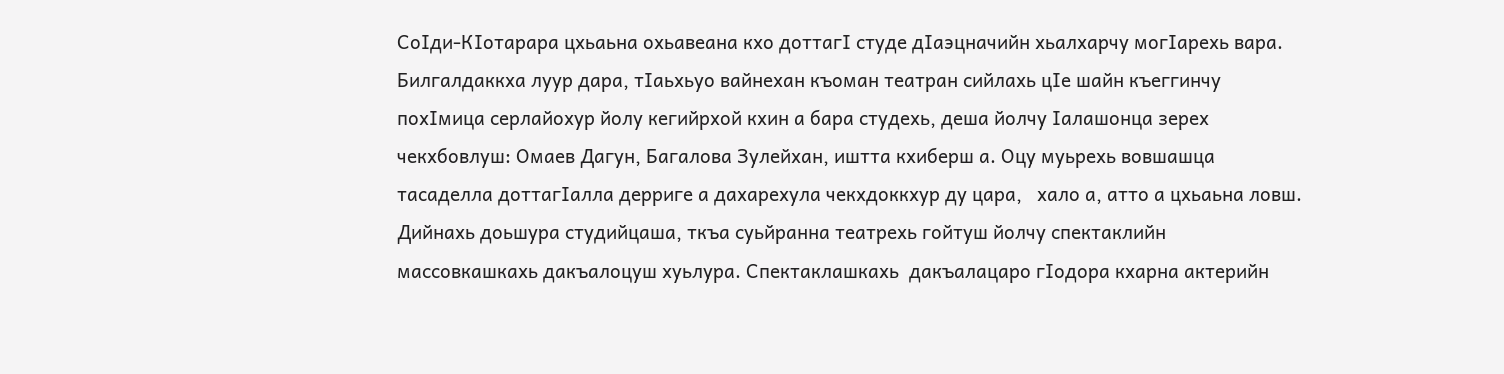СоIди-КIотарара цхьаьна охьавеана кхо доттагI студе дIаэцначийн хьалхарчу могIарехь вара. Билгалдаккха луур дара, тIаьхьуо вайнехан къоман театран сийлахь цIе шайн къеггинчу похIмица серлайохур йолу кегийрхой кхин а бара студехь, деша йолчу Iалашонца зерех чекхбовлуш: Омаев Дагун, Багалова Зулейхан, иштта кхиберш а. Оцу муьрехь вовшашца тасаделла доттагIалла дерриге а дахарехула чекхдоккхур ду цара,   хало а, атто а цхьаьна ловш. Дийнахь доьшура студийцаша, ткъа суьйранна театрехь гойтуш йолчу спектаклийн массовкашкахь дакъалоцуш хуьлура. Спектаклашкахь  дакъалацаро гIодора кхарна актерийн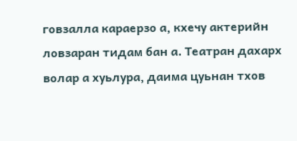говзалла караерзо а, кхечу актерийн ловзаран тидам бан а. Театран дахарх  волар а хуьлура, даима цуьнан тхов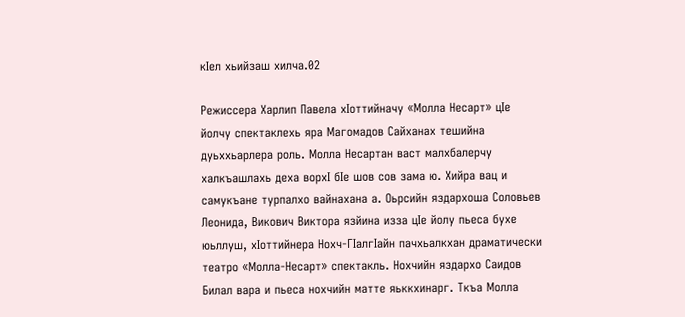кIел хьийзаш хилча.02

Режиссера Харлип Павела хIоттийначу «Молла Несарт» цIе йолчу спектаклехь яра Магомадов Сайханах тешийна дуьххьарлера роль. Молла Несартан васт малхбалерчу халкъашлахь деха ворхI бIе шов сов зама ю. Хийра вац и самукъане турпалхо вайнахана а. Оьрсийн яздархоша Соловьев Леонида, Викович Виктора язйина изза цIе йолу пьеса бухе юьллуш, хIоттийнера Нохч-ГIалгIайн пачхьалкхан драматически театро «Молла-Несарт» спектакль. Нохчийн яздархо Саидов Билал вара и пьеса нохчийн матте яьккхинарг. Ткъа Молла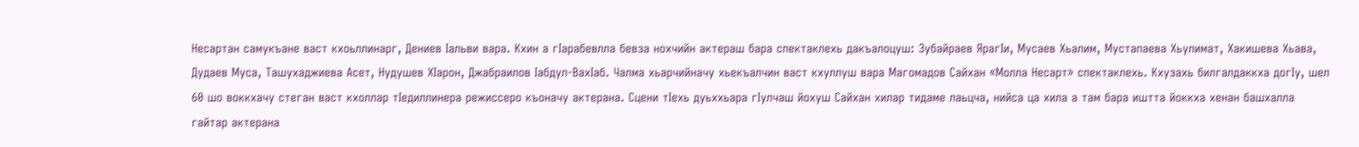Несартан самукъане васт кхоьллинарг, Дениев Iальви вара. Кхин а гIарабевлла бевза нохчийн актераш бара спектаклехь дакъалоцуш: Зубайраев ЯрагIи, Мусаев Хьалим, Мустапаева Хьулимат, Хакишева Хьава, Дудаев Муса, Ташухаджиева Асет, Нудушев ХIарон, Джабраилов Iабдул-ВахIаб. Чалма хьарчийначу хьекъалчин васт кхуллуш вара Магомадов Сайхан «Молла Несарт» спектаклехь. Кхузахь билгалдаккха догIу, шел 60 шо воккхачу стеган васт кхоллар тIедиллинера режиссеро къоначу актерана. Сцени тIехь дуьххьара гIулчаш йохуш Сайхан хилар тидаме лаьцча, нийса ца хила а там бара иштта йоккха хенан башхалла гайтар актерана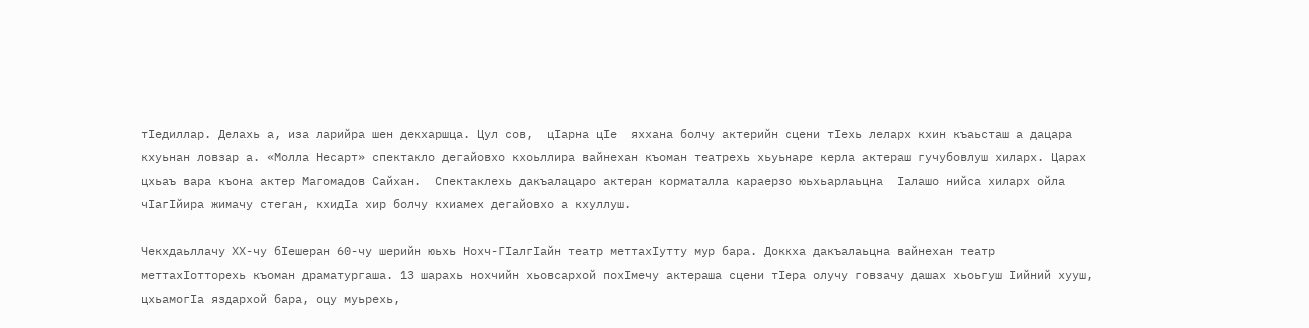тIедиллар. Делахь а, иза ларийра шен декхаршца. Цул сов,  цIарна цIе  яххана болчу актерийн сцени тIехь леларх кхин къаьсташ а дацара кхуьнан ловзар а. «Молла Несарт» спектакло дегайовхо кхоьллира вайнехан къоман театрехь хьуьнаре керла актераш гучубовлуш хиларх. Царах цхьаъ вара къона актер Магомадов Сайхан.  Спектаклехь дакъалацаро актеран корматалла караерзо юьхьарлаьцна  Iалашо нийса хиларх ойла  чIагIйира жимачу стеган, кхидIа хир болчу кхиамех дегайовхо а кхуллуш.

Чекхдаьллачу ХХ-чу бIешеран 60-чу шерийн юьхь Нохч-ГIалгIайн театр меттахIутту мур бара. Доккха дакъалаьцна вайнехан театр меттахIотторехь къоман драматургаша. 13 шарахь нохчийн хьовсархой похIмечу актераша сцени тIера олучу говзачу дашах хьоьгуш Iийний хууш, цхьамогIа яздархой бара, оцу муьрехь,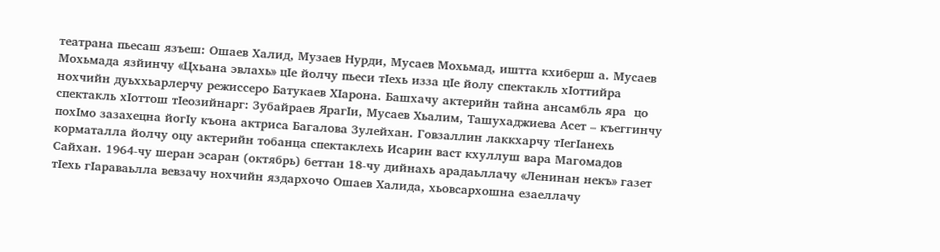театрана пьесаш язъеш: Ошаев Халид, Музаев Нурди, Мусаев Мохьмад, иштта кхиберш а. Мусаев Мохьмада язйинчу «Цхьана эвлахь» цIе йолчу пьеси тIехь изза цIе йолу спектакль хIоттийра нохчийн дуьххьарлерчу режиссеро Батукаев ХIарона. Башхачу актерийн тайна ансамбль яра  цо спектакль хIоттош тIеозийнарг: Зубайраев ЯрагIи, Мусаев Хьалим, Ташухаджиева Асет – къеггинчу похIмо зазахецна йогIу къона актриса Багалова Зулейхан. Говзаллин лаккхарчу тIегIанехь корматалла йолчу оцу актерийн тобанца спектаклехь Исарин васт кхуллуш вара Магомадов Сайхан. 1964-чу шеран эсаран (октябрь) беттан 18-чу дийнахь арадаьллачу «Ленинан некъ» газет тIехь гIараваьлла вевзачу нохчийн яздархочо Ошаев Халида, хьовсархошна езаеллачу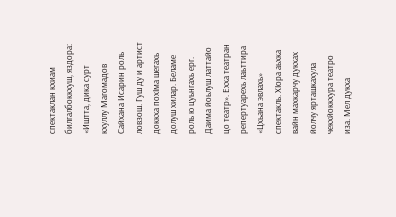спектаклан кхиам билгалбоккхуш, яздора: «Иштта, дика сурт кхуллу Магомадов Сайхана Исарин роль ловзош. Гуш ду и артист доккха похIма шегахь долуш хилар. Беламе роль ю цуьнгахь ерг. Даима йоьлуш латтайо  цо театр». Ехха театран репертуарехь лаьттира «Цхьана эвлахь» спектакль. ХIора аьхка вайн махкарчу дукхах йолчу ярташкахула чекхйоккхура театро иза. Мел дукха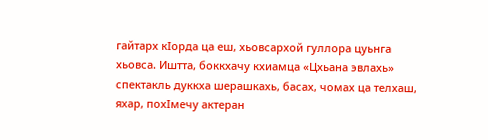гайтарх кIорда ца еш, хьовсархой гуллора цуьнга хьовса. Иштта, боккхачу кхиамца «Цхьана эвлахь» спектакль дуккха шерашкахь, басах, чомах ца телхаш, яхар, похIмечу актеран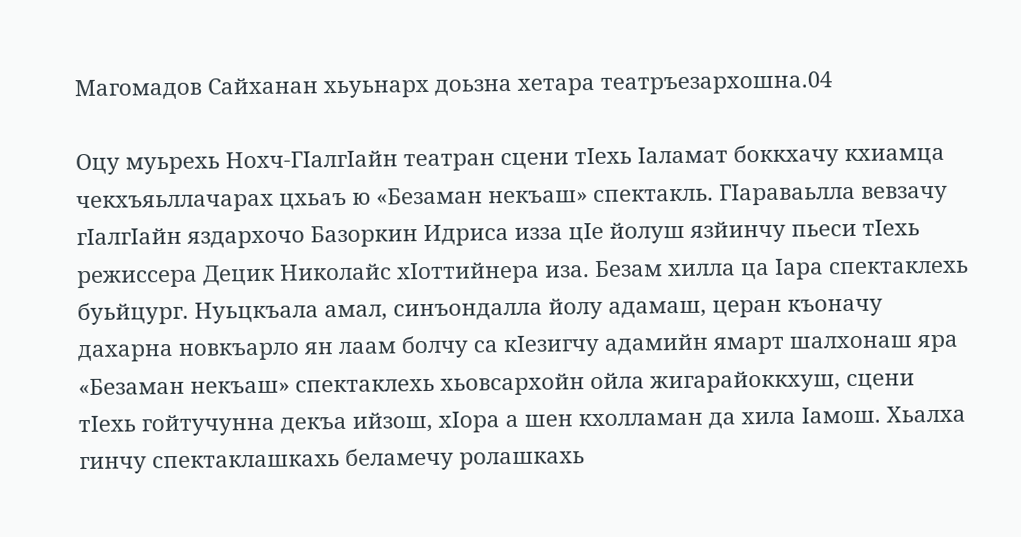Магомадов Сайханан хьуьнарх доьзна хетара театръезархошна.04

Оцу муьрехь Нохч-ГIалгIайн театран сцени тIехь Iаламат боккхачу кхиамца чекхъяьллачарах цхьаъ ю «Безаман некъаш» спектакль. ГIараваьлла вевзачу гIалгIайн яздархочо Базоркин Идриса изза цIе йолуш язйинчу пьеси тIехь режиссера Децик Николайс хIоттийнера иза. Безам хилла ца Iара спектаклехь буьйцург. Нуьцкъала амал, синъондалла йолу адамаш, церан къоначу дахарна новкъарло ян лаам болчу са кIезигчу адамийн ямарт шалхонаш яра  «Безаман некъаш» спектаклехь хьовсархойн ойла жигарайоккхуш, сцени тIехь гойтучунна декъа ийзош, хIора а шен кхолламан да хила Iамош. Хьалха гинчу спектаклашкахь беламечу ролашкахь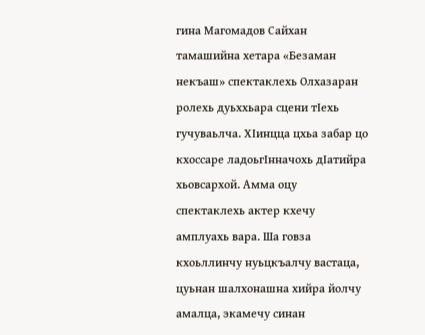гина Магомадов Сайхан тамашийна хетара «Безаман некъаш» спектаклехь Олхазаран ролехь дуьххьара сцени тIехь гучуваьлча. ХIинцца цхьа забар цо кхоссаре ладоьгIнначохь дIатийра хьовсархой. Амма оцу спектаклехь актер кхечу амплуахь вара. Ша говза кхоьллинчу нуьцкъалчу вастаца, цуьнан шалхонашна хийра йолчу амалца, экамечу синан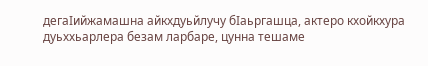дегаIийжамашна айкхдуьйлучу бIаьргашца, актеро кхойкхура дуьххьарлера безам ларбаре, цунна тешаме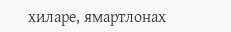хиларе, ямартлонах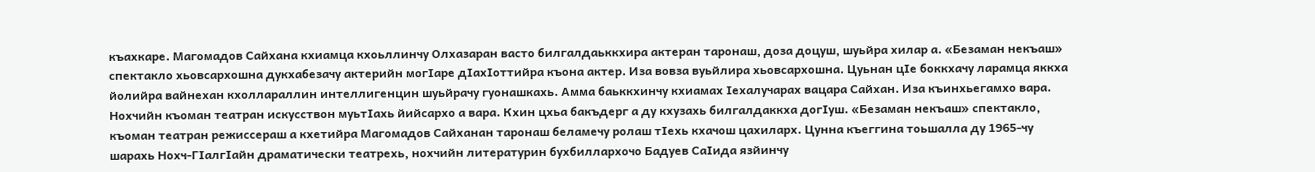къахкаре. Магомадов Сайхана кхиамца кхоьллинчу Олхазаран васто билгалдаьккхира актеран таронаш, доза доцуш, шуьйра хилар а. «Безаман некъаш» спектакло хьовсархошна дукхабезачу актерийн могIаре дIахIоттийра къона актер. Иза вовза вуьйлира хьовсархошна. Цуьнан цIе боккхачу ларамца яккха йолийра вайнехан кхоллараллин интеллигенцин шуьйрачу гуонашкахь. Амма баьккхинчу кхиамах Iехалучарах вацара Сайхан. Иза къинхьегамхо вара. Нохчийн къоман театран искусствон муьтIахь йийсархо а вара. Кхин цхьа бакъдерг а ду кхузахь билгалдаккха догIуш. «Безаман некъаш» спектакло, къоман театран режиссераш а кхетийра Магомадов Сайханан таронаш беламечу ролаш тIехь кхачош цахиларх. Цунна къеггина тоьшалла ду 1965-чу шарахь Нохч-ГIалгIайн драматически театрехь, нохчийн литературин бухбиллархочо Бадуев СаIида язйинчу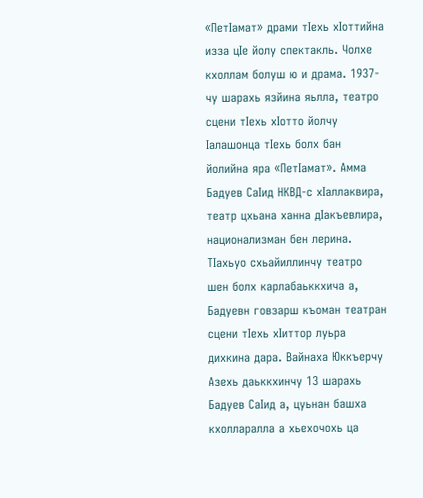«ПетIамат» драми тIехь хIоттийна изза цIе йолу спектакль. Чолхе кхоллам болуш ю и драма. 1937-чу шарахь язйина яьлла, театро сцени тIехь хIотто йолчу Iалашонца тIехь болх бан йолийна яра «ПетIамат». Амма Бадуев СаIид НКВД-с хIаллаквира, театр цхьана ханна дIакъевлира, национализман бен лерина. ТIахьуо схьайиллинчу театро шен болх карлабаьккхича а, Бадуевн говзарш къоман театран сцени тIехь хIиттор луьра дихкина дара. Вайнаха Юккъерчу Азехь даьккхинчу 13 шарахь Бадуев СаIид а, цуьнан башха кхолларалла а хьехочохь ца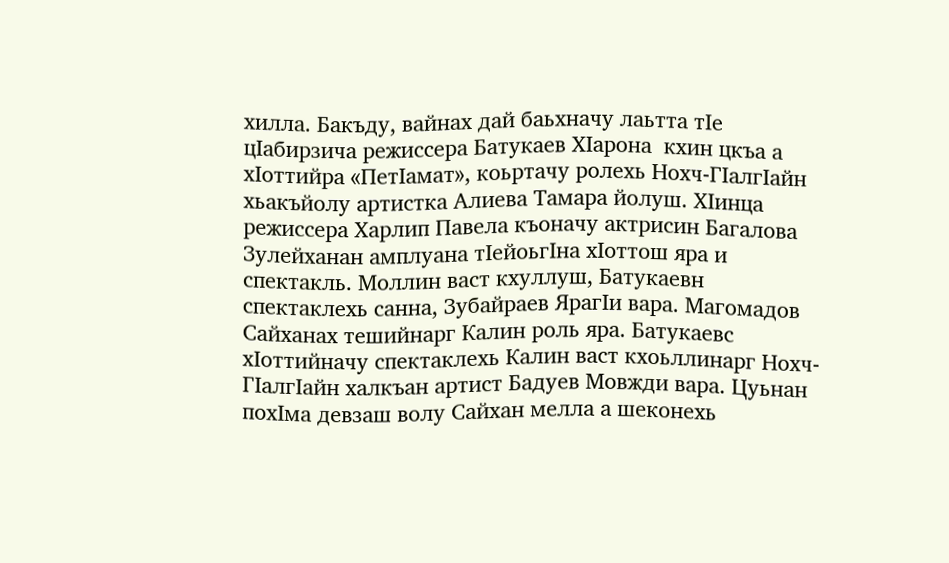хилла. Бакъду, вайнах дай баьхначу лаьтта тIе цIабирзича режиссера Батукаев ХIарона  кхин цкъа а хIоттийра «ПетIамат», коьртачу ролехь Нохч-ГIалгIайн хьакъйолу артистка Алиева Тамара йолуш. ХIинца  режиссера Харлип Павела къоначу актрисин Багалова Зулейханан амплуана тIейоьгIна хIоттош яра и спектакль. Моллин васт кхуллуш, Батукаевн спектаклехь санна, Зубайраев ЯрагIи вара. Магомадов Сайханах тешийнарг Калин роль яра. Батукаевс хIоттийначу спектаклехь Калин васт кхоьллинарг Нохч-ГIалгIайн халкъан артист Бадуев Мовжди вара. Цуьнан похIма девзаш волу Сайхан мелла а шеконехь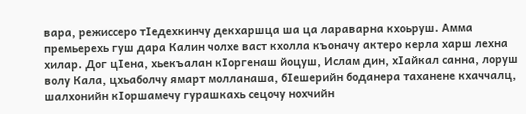вара, режиссеро тIедехкинчу декхаршца ша ца лараварна кхоьруш. Амма премьерехь гуш дара Калин чолхе васт кхолла къоначу актеро керла харш лехна хилар. Дог цIена, хьекъалан кIоргенаш йоцуш, Ислам дин, хIайкал санна, лоруш волу Кала, цхьаболчу ямарт молланаша, бIешерийн боданера таханене кхаччалц, шалхонийн кIоршамечу гурашкахь сецочу нохчийн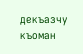декъазчу къоман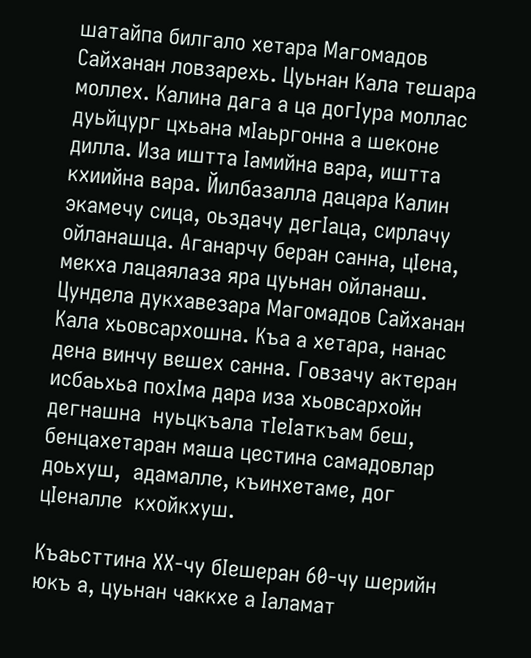шатайпа билгало хетара Магомадов Сайханан ловзарехь. Цуьнан Кала тешара моллех. Калина дага а ца догIура моллас дуьйцург цхьана мIаьргонна а шеконе дилла. Иза иштта Iамийна вара, иштта кхиийна вара. Йилбазалла дацара Калин экамечу сица, оьздачу дегIаца, сирлачу ойланашца. Аганарчу беран санна, цIена, мекха лацаялаза яра цуьнан ойланаш. Цундела дукхавезара Магомадов Сайханан Кала хьовсархошна. Къа а хетара, нанас дена винчу вешех санна. Говзачу актеран исбаьхьа похIма дара иза хьовсархойн  дегнашна  нуьцкъала тIеIаткъам беш, бенцахетаран маша цестина самадовлар доьхуш,  адамалле, къинхетаме, дог цIеналле  кхойкхуш.

Къаьсттина ХХ-чу бIешеран 60-чу шерийн юкъ а, цуьнан чаккхе а Iаламат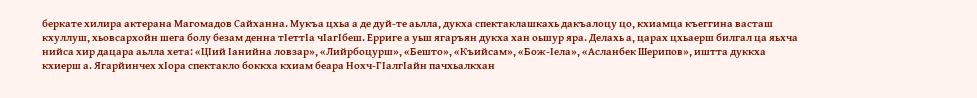беркате хилира актерана Магомадов Сайханна. Мукъа цхьа а де дуй-те аьлла, дукха спектаклашкахь дакъалоцу цо, кхиамца къеггина васташ кхуллуш, хьовсархойн шега болу безам денна тIеттIа чIагIбеш. Ерриге а уьш ягаръян дукха хан оьшур яра. Делахь а, царах цхьаерш билгал ца яьхча нийса хир дацара аьлла хета: «ЦIий Iанийна ловзар», «Лийрбоцурш», «Бешто», «Къийсам», «Бож-Iела», «Асланбек Шерипов», иштта дуккха кхиерш а. Ягарйинчех хIора спектакло боккха кхиам беара Нохч-ГIалгIайн пачхьалкхан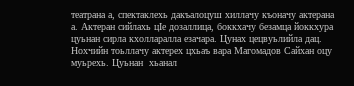театрана а, спектаклехь дакъалоцуш хиллачу къоначу актерана а. Актеран сийлахь цIе дозаллица, боккхачу безамца йоккхура цуьнан сирла кхолларалла езачара. Цунах цецвуьлийла дац. Нохчийн тоьллачу актерех цхьаъ вара Магомадов Сайхан оцу муьрехь. Цуьнан  хьанал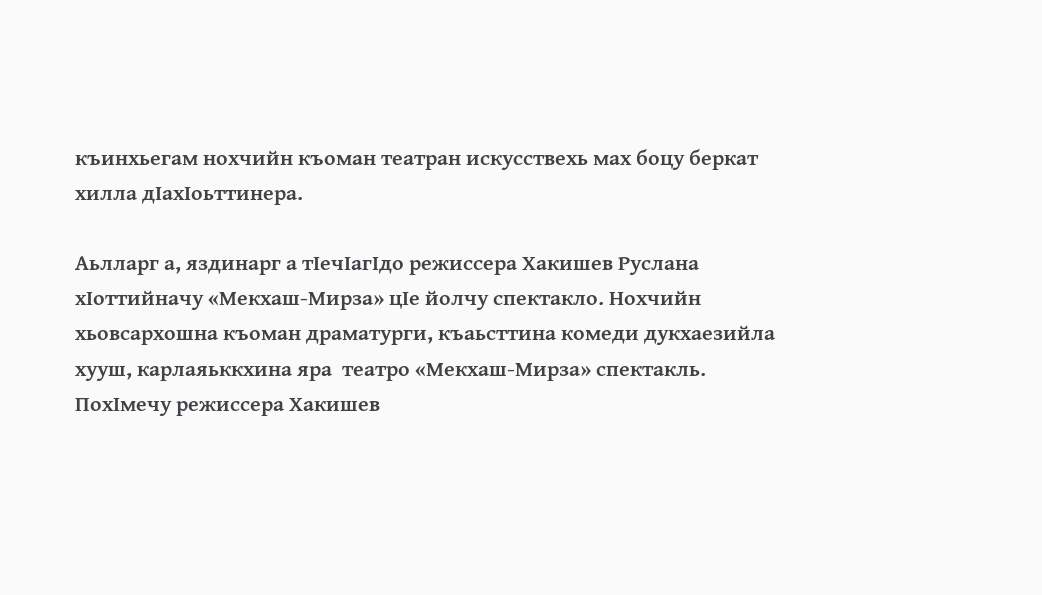къинхьегам нохчийн къоман театран искусствехь мах боцу беркат хилла дIахIоьттинера.

Аьлларг а, яздинарг а тIечIагIдо режиссера Хакишев Руслана хIоттийначу «Мекхаш-Мирза» цIе йолчу спектакло. Нохчийн хьовсархошна къоман драматурги, къаьсттина комеди дукхаезийла хууш, карлаяьккхина яра  театро «Мекхаш-Мирза» спектакль.  ПохIмечу режиссера Хакишев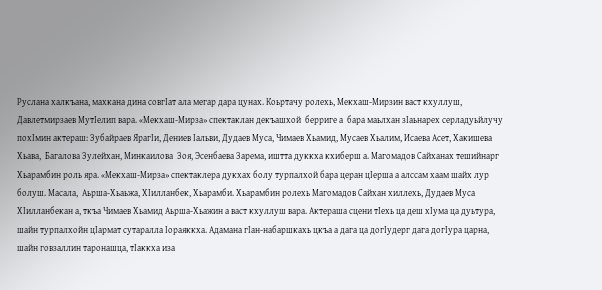Руслана халкъана, махкана дина совгIат ала мегар дара цунах. Коьртачу ролехь, Мекхаш-Мирзин васт кхуллуш, Давлетмирзаев МутIелип вара. «Мекхаш-Мирза» спектаклан декъашхой  берриге а  бара маьлхан зIаьнарех серладуьйлучу похIмин актераш: Зубайраев ЯрагIи, Дениев Iальви, Дудаев Муса, Чимаев Хьамид, Мусаев Хьалим, Исаева Асет, Хакишева Хьава,  Багалова Зулейхан, Минкаилова  Зоя, Эсенбаева Зарема, иштта дуккха кхиберш а. Магомадов Сайханах тешийнарг Хьарамбин роль яра. «Мекхаш-Мирза» спектаклера дукхах болу турпалхой бара церан цIерша а алссам хаам шайх лур  болуш. Масала,  Аьрша-Хьаьжа, ХIилланбек, Хьарамби. Хьарамбин ролехь Магомадов Сайхан хиллехь, Дудаев Муса ХIилланбекан а, ткъа Чимаев Хьамид Аьрша-Хьажин а васт кхуллуш вара. Актераша сцени тIехь ца деш хIума ца дуьтура, шайн турпалхойн цIармат сутаралла Iораяккха. Адамана гIан-набаршкахь цкъа а дага ца догIудерг дага догIура царна, шайн говзаллин таронашца, тIаккха иза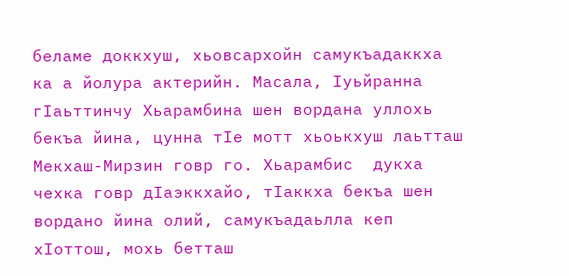беламе доккхуш, хьовсархойн самукъадаккха ка а йолура актерийн. Масала, Iуьйранна гIаьттинчу Хьарамбина шен вордана уллохь бекъа йина, цунна тIе мотт хьоькхуш лаьтташ Мекхаш-Мирзин говр го. Хьарамбис  дукха чехка говр дIаэккхайо, тIаккха бекъа шен вордано йина олий, самукъадаьлла кеп хIоттош, мохь бетташ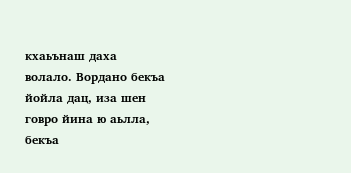кхаьънаш даха волало. Вордано бекъа йойла дац, иза шен говро йина ю аьлла, бекъа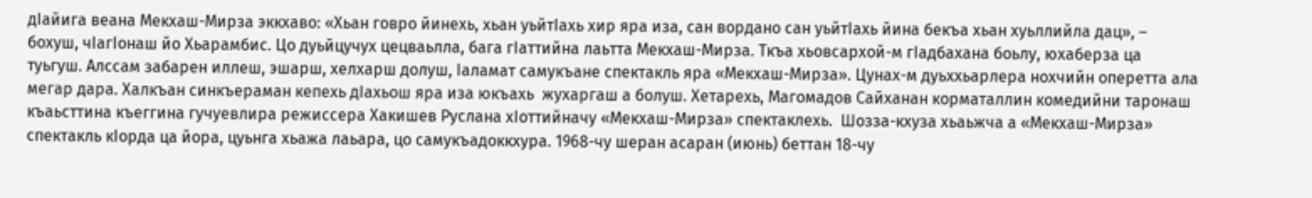дIайига веана Мекхаш-Мирза эккхаво: «Хьан говро йинехь, хьан уьйтIахь хир яра иза, сан вордано сан уьйтIахь йина бекъа хьан хуьллийла дац», – бохуш, чIагIонаш йо Хьарамбис. Цо дуьйцучух цецваьлла, бага гIаттийна лаьтта Мекхаш-Мирза. Ткъа хьовсархой-м гIадбахана боьлу, юхаберза ца туьгуш. Алссам забарен иллеш, эшарш, хелхарш долуш, Iаламат самукъане спектакль яра «Мекхаш-Мирза». Цунах-м дуьххьарлера нохчийн оперетта ала мегар дара. Халкъан синкъераман кепехь дIахьош яра иза юкъахь  жухаргаш а болуш. Хетарехь, Магомадов Сайханан корматаллин комедийни таронаш къаьсттина къеггина гучуевлира режиссера Хакишев Руслана хIоттийначу «Мекхаш-Мирза» спектаклехь.  Шозза-кхуза хьаьжча а «Мекхаш-Мирза» спектакль кIорда ца йора, цуьнга хьажа лаьара, цо самукъадоккхура. 1968-чу шеран асаран (июнь) беттан 18-чу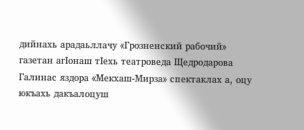дийнахь арадаьллачу «Грозненский рабочий» газетан агIонаш тIехь театроведа Щедродарова Галинас яздора «Мекхаш-Мирза» спектаклах а, оцу юкъахь дакъалоцуш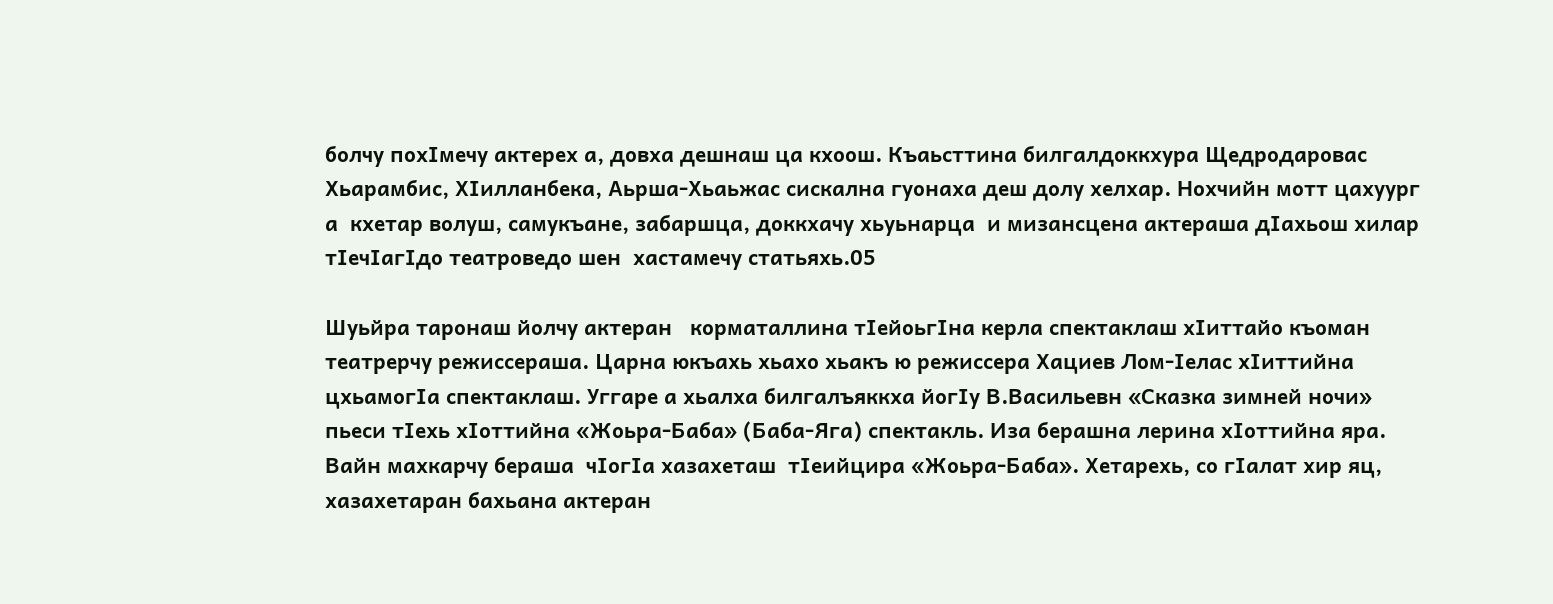болчу похIмечу актерех а, довха дешнаш ца кхоош. Къаьсттина билгалдоккхура Щедродаровас Хьарамбис, ХIилланбека, Аьрша-Хьаьжас сискална гуонаха деш долу хелхар. Нохчийн мотт цахуург  а  кхетар волуш, самукъане, забаршца, доккхачу хьуьнарца  и мизансцена актераша дIахьош хилар тIечIагIдо театроведо шен  хастамечу статьяхь.05

Шуьйра таронаш йолчу актеран   корматаллина тIейоьгIна керла спектаклаш хIиттайо къоман театрерчу режиссераша. Царна юкъахь хьахо хьакъ ю режиссера Хациев Лом-Iелас хIиттийна цхьамогIа спектаклаш. Уггаре а хьалха билгалъяккха йогIу В.Васильевн «Сказка зимней ночи» пьеси тIехь хIоттийна «Жоьра-Баба» (Баба-Яга) спектакль. Иза берашна лерина хIоттийна яра. Вайн махкарчу бераша  чIогIа хазахеташ  тIеийцира «Жоьра-Баба». Хетарехь, со гIалат хир яц, хазахетаран бахьана актеран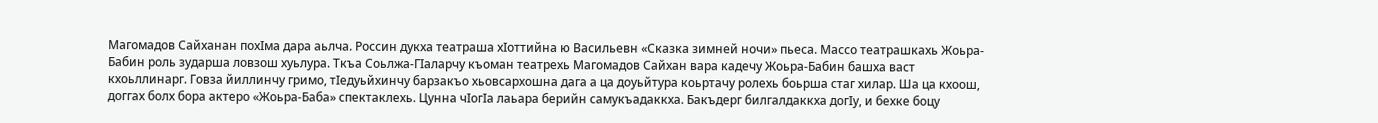Магомадов Сайханан похIма дара аьлча. Россин дукха театраша хIоттийна ю Васильевн «Сказка зимней ночи» пьеса. Массо театрашкахь Жоьра-Бабин роль зударша ловзош хуьлура. Ткъа Соьлжа-ГIаларчу къоман театрехь Магомадов Сайхан вара кадечу Жоьра-Бабин башха васт кхоьллинарг. Говза йиллинчу гримо, тIедуьйхинчу барзакъо хьовсархошна дага а ца доуьйтура коьртачу ролехь боьрша стаг хилар. Ша ца кхоош, доггах болх бора актеро «Жоьра-Баба» спектаклехь. Цунна чIогIа лаьара берийн самукъадаккха. Бакъдерг билгалдаккха догIу, и бехке боцу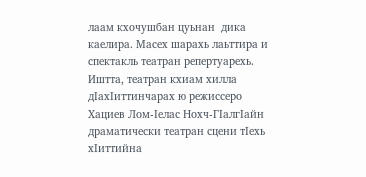лаам кхочушбан цуьнан  дика каелира. Масех шарахь лаьттира и спектакль театран репертуарехь. Иштта, театран кхиам хилла дIахIиттинчарах ю режиссеро Хациев Лом-Iелас Нохч-ГIалгIайн драматически театран сцени тIехь хIиттийна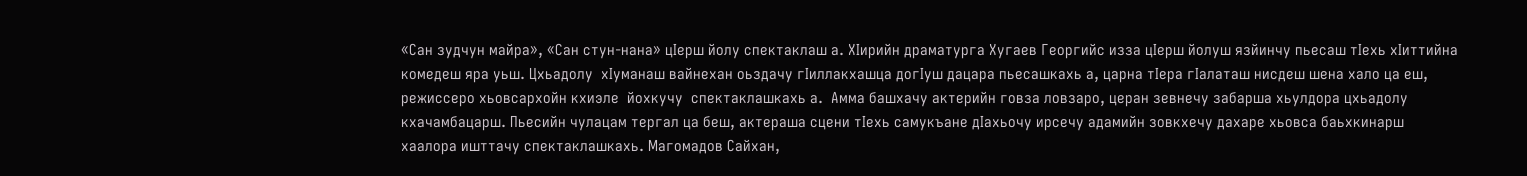«Сан зудчун майра», «Сан стун-нана» цIерш йолу спектаклаш а. ХIирийн драматурга Хугаев Георгийс изза цIерш йолуш язйинчу пьесаш тIехь хIиттийна комедеш яра уьш. Цхьадолу  хIуманаш вайнехан оьздачу гIиллакхашца догIуш дацара пьесашкахь а, царна тIера гIалаташ нисдеш шена хало ца еш, режиссеро хьовсархойн кхиэле  йохкучу  спектаклашкахь а.  Амма башхачу актерийн говза ловзаро, церан зевнечу забарша хьулдора цхьадолу кхачамбацарш. Пьесийн чулацам тергал ца беш, актераша сцени тIехь самукъане дIахьочу ирсечу адамийн зовкхечу дахаре хьовса баьхкинарш хаалора ишттачу спектаклашкахь. Магомадов Сайхан,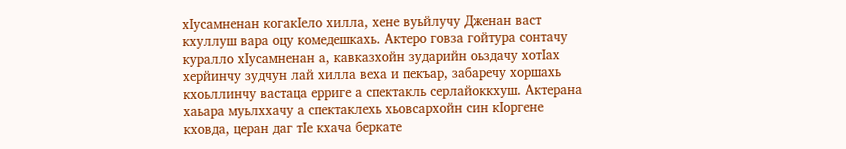хIусамненан когакIело хилла, хене вуьйлучу Дженан васт кхуллуш вара оцу комедешкахь. Актеро говза гойтура сонтачу куралло хIусамненан а, кавказхойн зударийн оьздачу хотIах херйинчу зудчун лай хилла веха и пекъар, забаречу хоршахь кхоьллинчу вастаца ерриге а спектакль серлайоккхуш. Актерана хаьара муьлххачу а спектаклехь хьовсархойн син кIоргене кховда, церан даг тIе кхача беркате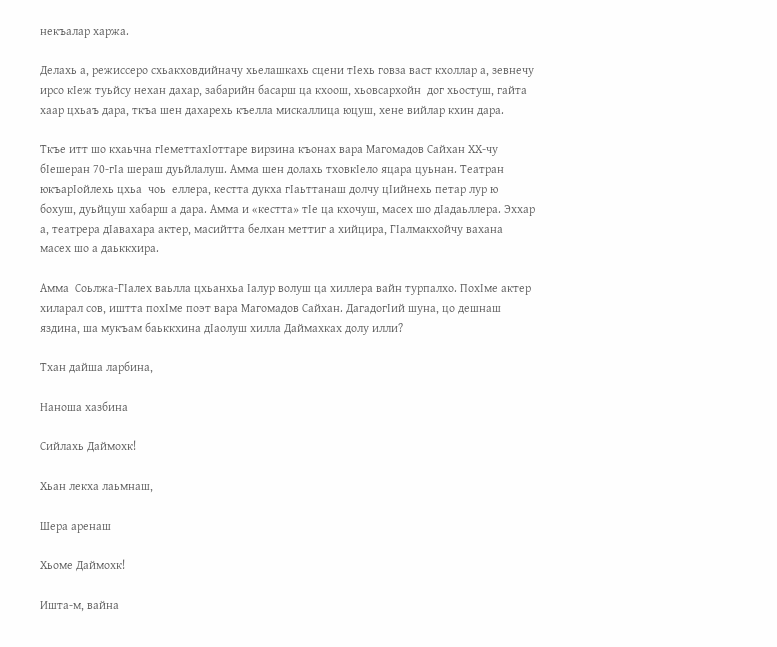некъалар харжа.

Делахь а, режиссеро схьакховдийначу хьелашкахь сцени тIехь говза васт кхоллар а, зевнечу ирсо кIеж туьйсу нехан дахар, забарийн басарш ца кхоош, хьовсархойн  дог хьостуш, гайта хаар цхьаъ дара, ткъа шен дахарехь къелла мискаллица юцуш, хене вийлар кхин дара.

Ткъе итт шо кхаьчна гIеметтахIоттаре вирзина къонах вара Магомадов Сайхан ХХ-чу бIешеран 70-гIа шераш дуьйлалуш. Амма шен долахь тховкIело яцара цуьнан. Театран юкъарIойлехь цхьа  чоь  еллера, кестта дукха гIаьттанаш долчу цIийнехь петар лур ю бохуш, дуьйцуш хабарш а дара. Амма и «кестта» тIе ца кхочуш, масех шо дIадаьллера. Эххар а, театрера дIавахара актер, масийтта белхан меттиг а хийцира, ГIалмакхойчу вахана масех шо а даьккхира.

Амма  Соьлжа-ГIалех ваьлла цхьанхьа Iалур волуш ца хиллера вайн турпалхо. ПохIме актер хиларал сов, иштта похIме поэт вара Магомадов Сайхан. ДагадогIий шуна, цо дешнаш яздина, ша мукъам баьккхина дIаолуш хилла Даймахках долу илли?

Тхан дайша ларбина,

Наноша хазбина

Сийлахь Даймохк!

Хьан лекха лаьмнаш,

Шера аренаш

Хьоме Даймохк!

Ишта-м, вайна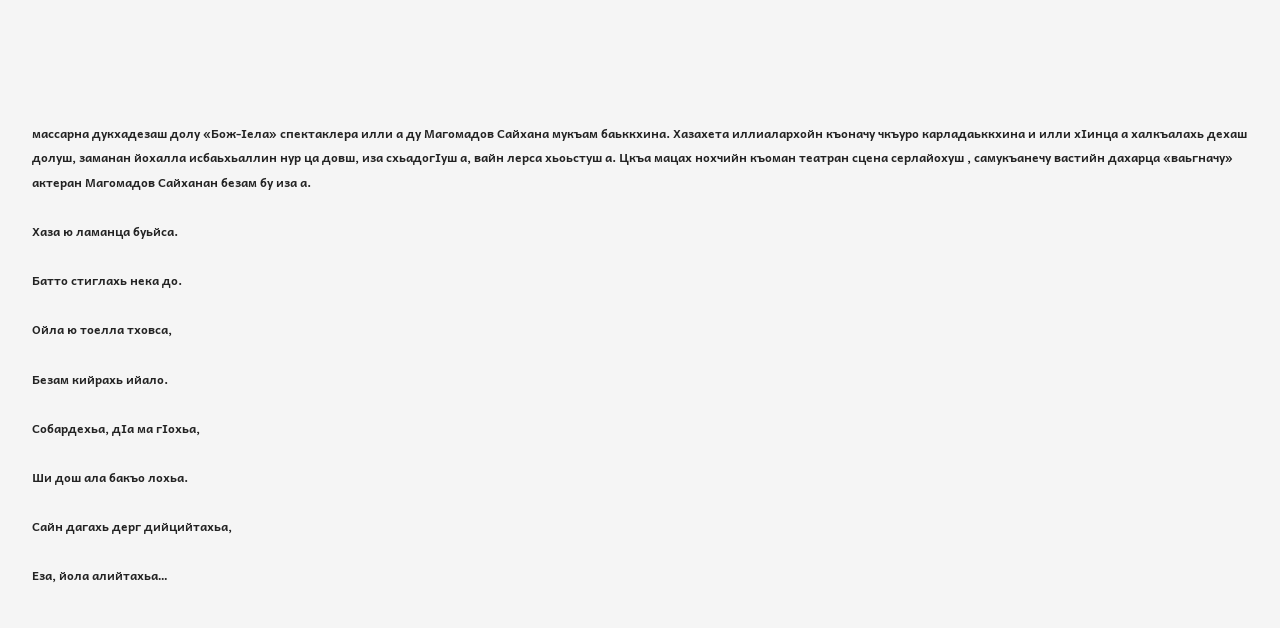массарна дукхадезаш долу «Бож-Iела» спектаклера илли а ду Магомадов Сайхана мукъам баьккхина. Хазахета иллиалархойн къоначу чкъуро карладаьккхина и илли хIинца а халкъалахь дехаш долуш, заманан йохалла исбаьхьаллин нур ца довш, иза схьадогIуш а, вайн лерса хьоьстуш а. Цкъа мацах нохчийн къоман театран сцена серлайохуш , самукъанечу вастийн дахарца «ваьгначу» актеран Магомадов Сайханан безам бу иза а.

Хаза ю ламанца буьйса.

Батто стиглахь нека до.

Ойла ю тоелла тховса,

Безам кийрахь ийало.

Собардехьа, дIа ма гIохьа,

Ши дош ала бакъо лохьа.

Сайн дагахь дерг дийцийтахьа,

Еза, йола алийтахьа…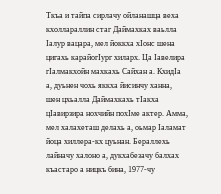Ткъа и тайпа сирлачу ойланашца веха кхоллараллин стаг Даймахках ваьлла Iалур вацара, мел йоккха хIонс шена цигахь карайогIург хиларх. Ца Iавелира гIалмакхойн махкахь Сайхан а. КхидIа а, дуьнен чохь яккха йисинчу ханна,  шен цхьалла Даймахкахь тIакха цIавирзира нохчийн похIме актер. Амма, мел халахеташ делахь а, оьмар Iаламат йоца хиллера-кх цуьнан. Бераллехь лайначу халоно а, дукхабезачу балхах къастаро а ницкъ бина, 1977-чу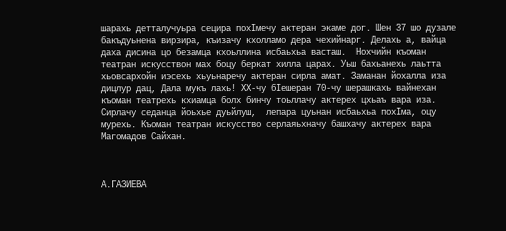шарахь детталучуьра сецира похIмечу актеран экаме дог. Шен 37 шо дузале бакъдуьнена вирзира, къизачу кхолламо дера чехийнарг. Делахь а, вайца даха дисина цо безамца кхоьллина исбаьхьа васташ.  Нохчийн къоман театран искусствон мах боцу беркат хилла царах. Уьш бахьанехь лаьтта хьовсархойн иэсехь хьуьнаречу актеран сирла амат. Заманан йохалла иза дицлур дац, Дала мукъ лахь! ХХ-чу бIешеран 70-чу шерашкахь вайнехан къоман театрехь кхиамца болх бинчу тоьллачу актерех цхьаъ вара иза. Сирлачу седанца йоьхье дуьйлуш,  лепара цуьнан исбаьхьа похIма, оцу мурехь. Къоман театран искусство серлаяьхначу башхачу актерех вара Магомадов Сайхан.



А.ГАЗИЕВА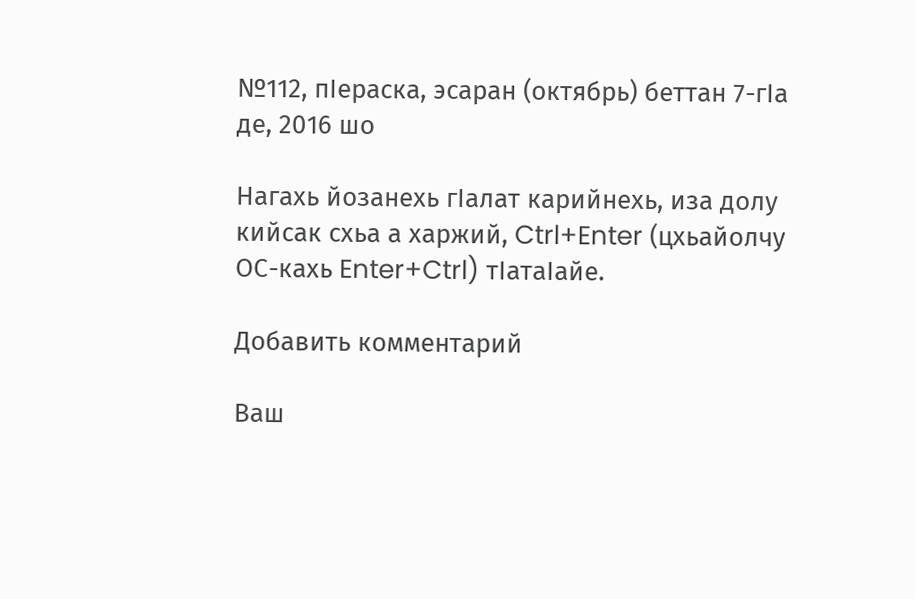№112, пIераска, эсаран (октябрь) беттан 7-гIа де, 2016 шо

Нагахь йозанехь гIалат карийнехь, иза долу кийсак схьа а харжий, Ctrl+Enter (цхьайолчу ОС-кахь Enter+Ctrl) тIатаIайе.

Добавить комментарий

Ваш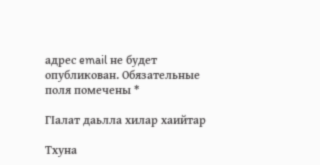адрес email не будет опубликован. Обязательные поля помечены *

ГIалат даьлла хилар хаийтар

Тхуна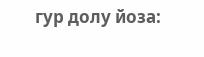гур долу йоза: